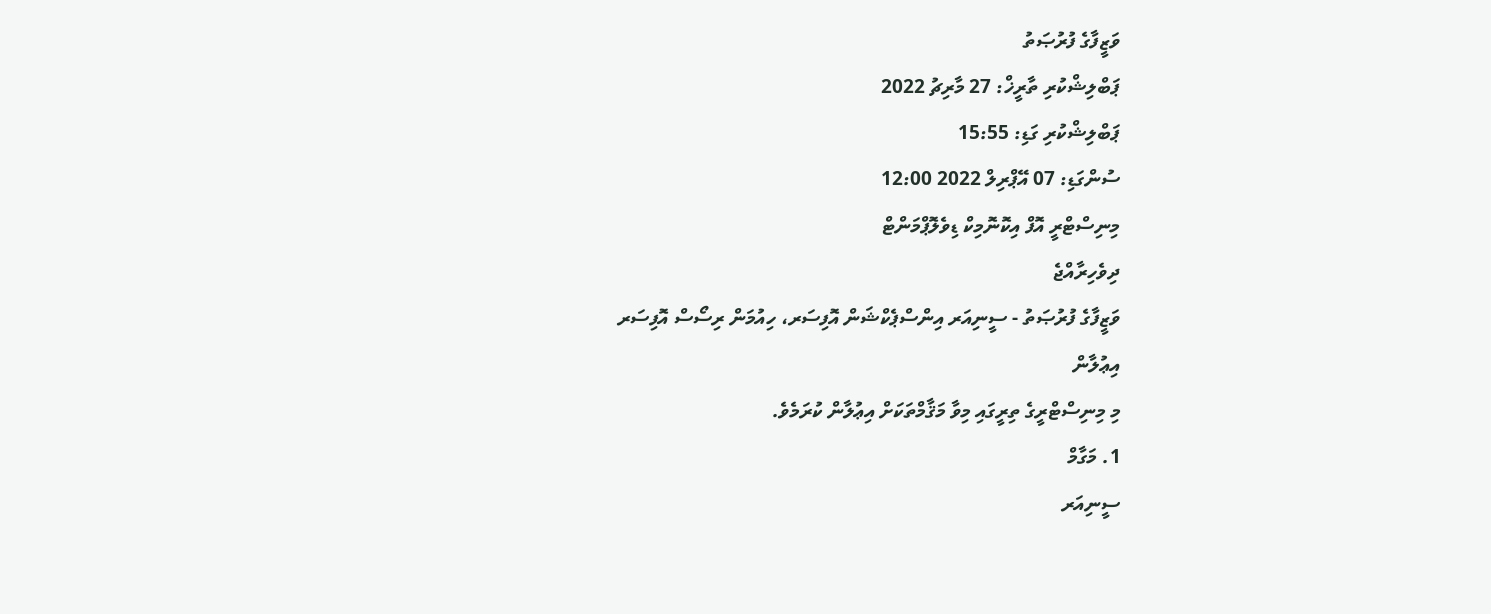ވަޒީފާގެ ފުރުޞަތު
ޕަބްލިޝްކުރި ތާރީޚް: 27 މާރިޗު 2022
ޕަބްލިޝްކުރި ގަޑި: 15:55
ސުންގަޑި: 07 އޭޕްރިލް 2022 12:00
މިނިސްޓްރީ އޮފް އިކޮނޮމިކް ޑިވެލޮޕްމަންޓް
ދިވެހިރާއްޖެ
ވަޒީފާގެ ފުރުޞަތު - ސީނިއަރ އިންސްޕެކްޝަން އޮފިސަރ، ހިއުމަން ރިސޯސް އޮފިސަރ
އިޢުލާން
މި މިނިސްޓްރީގެ ތިރީގައި މިވާ މަޤާމްތަކަށް އިޢުލާން ކުރަމެވެ.
1. މަގާމް
ސީނިއަރ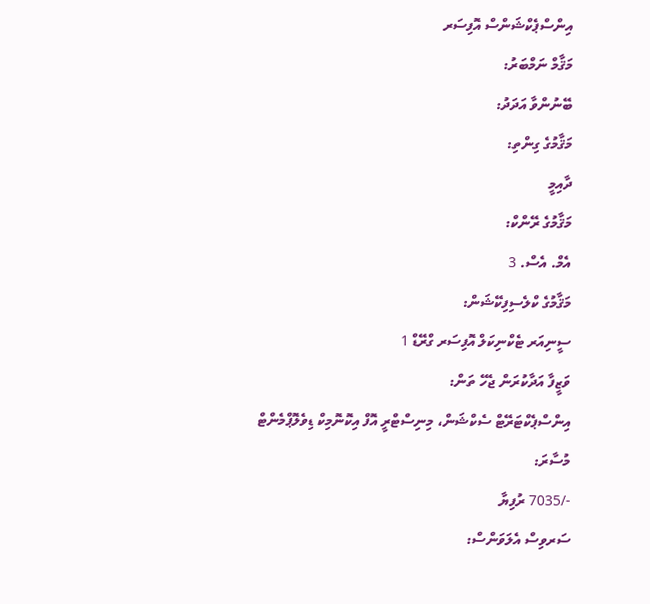އިންސްޕެކްޝަންސް އޮފިސަރ
މަޤާމް ނަމްބަރު:
ބޭނުންވާ އަދަދު:
މަޤާމުގެ ގިންތި:
ދާއިމީ
މަޤާމުގެ ރޭންކް:
އެމް. އެސް. 3
މަޤާމުގެ ކްލެސިފިކޭޝަން:
ސީނިއަރ ޓެކްނިކަލް އޮފިސަރ ގްރޭޑް 1
ވަޒީފާ އަދާކުރަން ޖެހޭ ތަން:
އިންސްޕެކްޓަރޭޓް ސެކްޝަން، މިނިސްޓްރީ އޮފް އިކޮނޮމިކް ޑިވެލޮޕްމެންޓް
މުސާރަ:
-/7035 ރުފިޔާ
ސަރވިސް އެލަވަންސް: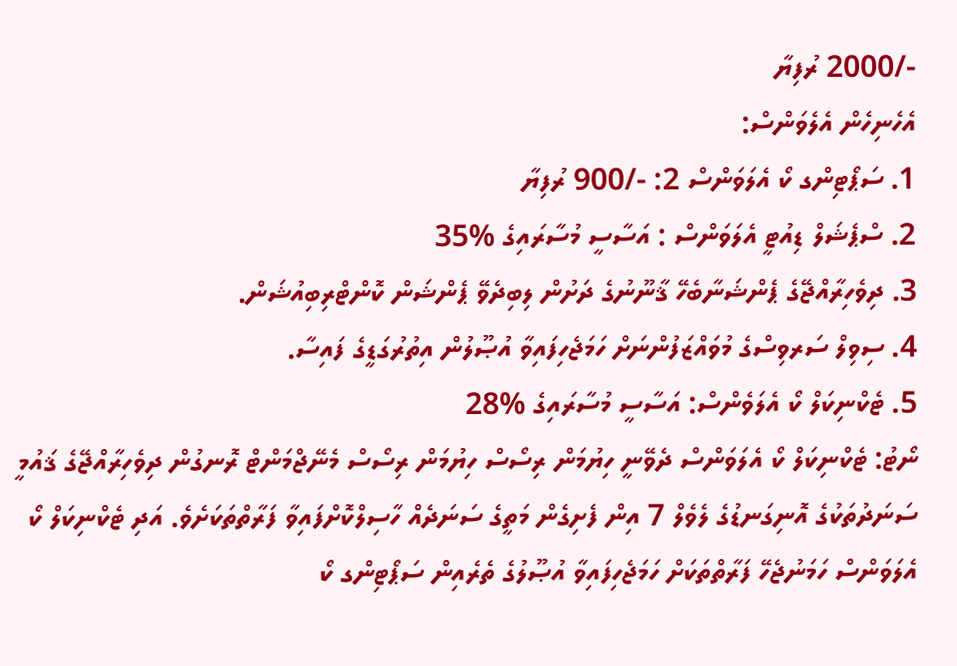-/2000 ރުފިޔާ
އެހެނިހެން އެލެވަންސް:
1. ސަޕޯޓިންގ ކޯ އެލަވަންސް 2: -/900 ރުފިޔާ
2. ސްޕެޝަލް ޑިއުޓީ އެލަވަންސް : އަސާސީ މުސާރައިގެ %35
3. ދިވެހިރާއްޖޭގެ ޕެންޝަނާބެހޭ ޤާނޫނުގެ ދަށުން ލިބިދެވޭ ޕެންޝަން ކޮންޓްރިބިއުޝަން.
4. ސިވިލް ސަރވިސްގެ މުވައްޒަފުންނަށް ހަމަޖެހިފައިވާ އުޞޫލުން އިތުރުގަޑީގެ ފައިސާ.
5. ޓެކްނިކަލް ކޯ އެލަވެންސް: އަސާސީ މުސާރައިގެ %28
ނޯޓު: ޓެކްނިކަލް ކޯ އެލަވަންސް ދެވޭނީ ހިޔުމަން ރިސޯސް ހިޔުމަން ރިސޯސް މެނޭޖްމަންޓް ރޮނގުން ދިވެހިރާއްޖޭގެ ޤައުމީ ސަނަދުތަކުގެ އޮނިގަނޑުގެ ލެވެލް 7 އިން ފެށިގެން މަތީގެ ސަނަދެއް ހާސިލްކޮށްފައިވާ ފަރާތްތަކަށެވެ. އަދި ޓެކްނިކަލް ކޯ އެލަވަންސް ހަމަނުޖެހޭ ފަރާތްތަކަށް ހަމަޖެހިފައިވާ އުޞޫލުގެ ތެރެއިން ސަޕޯޓިންގ ކޯ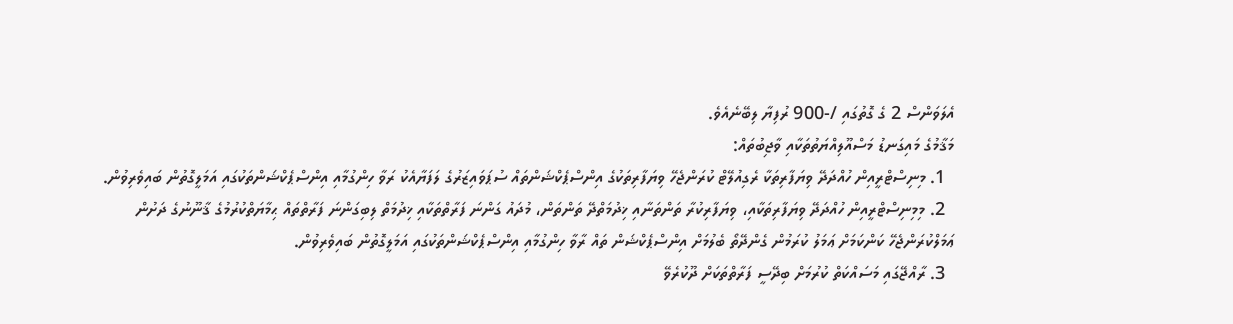އެލަވަންސް 2 ގެ ގޮތުގައި /-900 ރުފިޔާ ލިބޭނެއެވެ.
މަޤާމުގެ މައިގަނޑު މަސްއޫލިއްޔަތުތަކާއި ވާޖިބުތައް:
  1. މިނިސްޓްރީއިން ހުއްދަދޭ ވިޔަފާރިތަކާ ރެގިއުލޭޓް ކުރަންޖެހޭ ވިޔަފާރިތަކުގެ އިންސްޕެކްޝަންތައް ސުޕަވައިޒަރުގެ ލަފަޔާއެކު ރަވާ ހިންގުމާއި އިންސްޕެކްޝަންތަކުގައި އަމަލީގޮތުން ބައިވެރިވުން.
  2. މިމިނިސްޓްރީއިން ހުއްދަދޭ ވިޔަފާރިތަކާއި، ވިޔަފާރިކުރާ ތަންތަނާއި ޚިދުމަތްދޭ ތަންތަން، މުދައު ގަންނަ ފަރާތްތަކާއި ޚިދުމަތް ލިބިގަންނަ ފަރާތްތައް ޙިމާޔަތްކުރުމުގެ ޤާނޫނުގެ ދަށުން ޢަމަލްކުރަންޖެހޭ ކަންކަމަށް ޢަމަލު ކުރަމުން ގެންދޭތޯ ބެލުމަށް އިންސްޕެކްޝަން ތައް ރާވާ ހިންގުމާއި އިންސްޕެކްޝަންތަކުގައި އަމަލީގޮތުން ބައިވެރިވުން.
  3. ރާއްޖޭގައި މަސައްކަތް ކުރުމަށް ބިދޭސީ ފަރާތްތަކަށް ދޫކުރެވޭ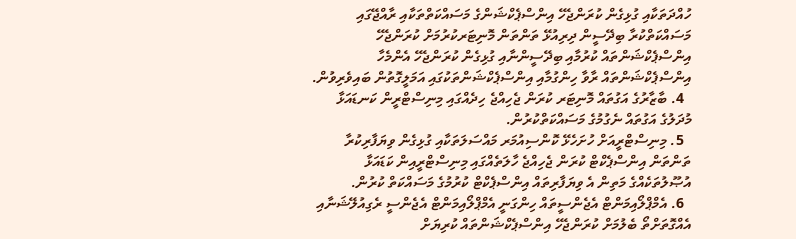ހުއްދަތަކާއި ގުޅިގެން ކުރަންޖެހޭ އިންސްޕެކްޝަންގެ މަސައްކަތްތަކާއި ރާއްޖޭގައި މަސައްކަތްކުރާ ބިދޭސީން ދިރިއުޅޭ ތަންތަން މޮނިޓަރކުރުމަށް ކުރަންޖެހޭ އިންސްޕެކްޝަންތައް ކުރުމާއި ބިދޭސީންނާއި ގުޅިގެން ކުރަންޖެހޭ އެންމެހާ އިންސްޕެކްޝަންތައް ރާވާ ހިންގުމާއި އިންސްޕެކްޝަންތަކުގައި އަމަލީގޮތުން ބައިވެރިވުން.
  4. ބާޒާރުގެ އަގުތައް މޮނިޓަރ ކުރަން ޖެހިއްޖެ ހިދެއްގައި މިނިސްޓްރީން ކަނޑައަޅާ މުދަލުގެ އަގުތައް ނެގުމުގެ މަސައްކަތްކުރުން.
  5. މިނިސްޓްރީއަށް ހުށަހެޅޭ ކޮންސިއުމަރ މައްސަލަތަކާއި ގުޅިގެން ވިޔަފާރިކުރާ ތަންތަން އިންސްޕެކްޓް ކުރަން ޖެހިއްޖެ ހާލަތެއްގައި މިނިސްޓްރީއިން ކަޑައަޅާ އުޞޫލުތަކެއްގެ މަތިން އެ ވިޔަފާރިތައް އިންސްޕެކްޓް ކުރުމުގެ މަސައްކަތް ކުރުން.
  6. އެމްޕްލޯއިމަންޓް އެޖެންސީތައް ހިންގަނީ އެމްޕްލޯއިމަންޓް އެޖެންސީ ރެގިއުލޭޝަނާއި އެއްގޮތަށްތޯ ބެލުމަށް ކުރަންޖެހޭ އިންސްޕެކްޝަންތައް ކުރިޔަށް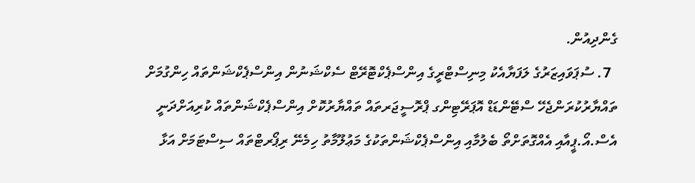ގެންދިއުން.
  7. ސުޕަވައިޒަރުގެ ލަފަޔާއެކު މިނިސްޓްރީގެ އިންސްޕެކްޓޮރޭޓް ސެކްޝަނުން އިންސްޕެކްޝަންތައް ހިންގުމަށް ތައްޔާރުކުރަންޖެހޭ ސްޓޭންޑަޑް އޮޕަރޭޓިންގ ޕްރޮސީޖަރތައް ތައްޔާރުކޮށް އިންސްޕެކްޝަންތައް ކުރިއަށްދަނީ އެސް.އޯ.ޕީއާއި އެއްގޮތަށްތޯ ބެލުމާއި އިންސްޕެކްޝަންތަކުގެ މަޢުލޫމާތު ހިމެނޭ ރިޕޯރޓްތައް ސިސްޓަމަށް އަޅާ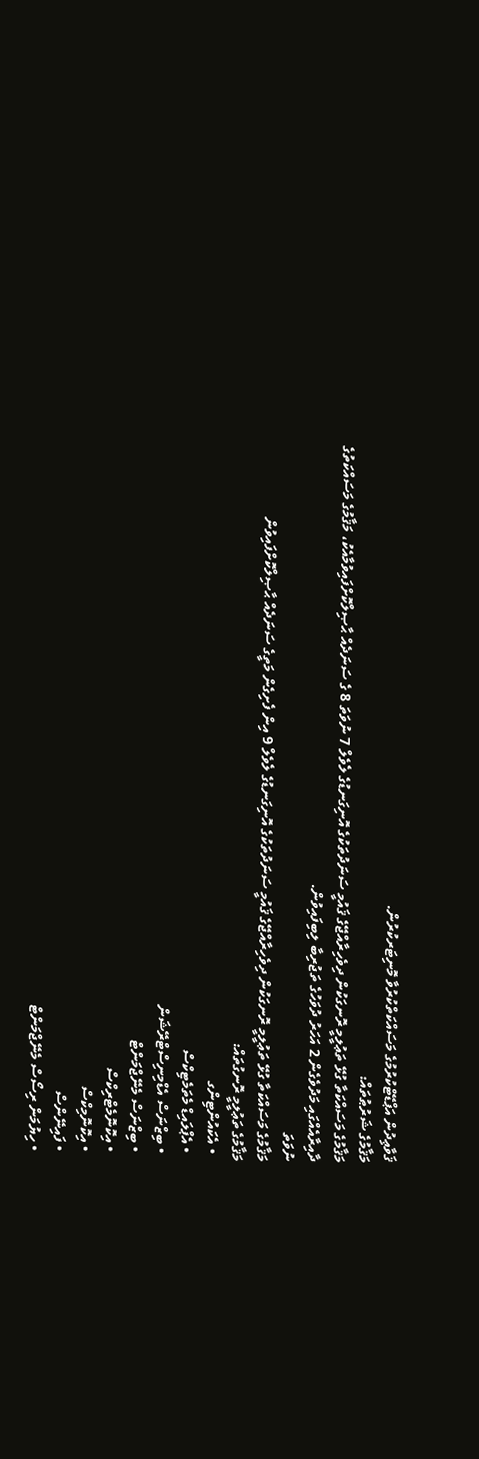ޤަވާޢިދުން އަޕްޑޭޓްކުރުމުގެ މަސައްކަތްކުރުވާ މޮނިޓަރކުރުން.
މަޤާމުގެ ޝަރުޠުތައް:
މަޤާމުގެ މަސައްކަތާ ގުޅޭ ތަޢުލީމީ ރޮނގަކުން ދިވެހިރާއްޖޭގެ ޤައުމީ ސަނަދުތަކުގެ އޮނިގަނޑުގެ ލެވެލް 7 ނުވަތަ 8 ގެ ސަނަދެއް ޙާޞިލްކޮށްފައިވުމާއެކު، މަޤާމުގެ މަސައްކަތުގެ ދާއިރާއެއްގައި މަދުވެގެން 2 އަހަރު ދުވަހުގެ ތަޖުރިބާ ލިބިފައިވުން.
ނުވަތަ
މަޤާމުގެ މަސައްކަތާ ގުޅޭ ތަޢުލީމީ ރޮނގަކުން ދިވެހިރާއްޖޭގެ ޤައުމީ ސަނަދުތަކުގެ އޮނިގަނޑުގެ ލެވެލް 9 އިން ފެށިގެން މަތީގެ ސަނަދެއް ޙާޞިލްކޮށްފައިވުން
މަޤާމުގެ ތަޢުލީމީ ރޮނގުތައް:
  • އެކައުންޓިންގ
  • އެޕްލައިޑް މެތަމެޓިކްސް
  • ބިޒްނަސް އެޑްމިނިސްޓްރޭޝަން
  • ބިޒްނަސް މެނޭޖްމަންޓް
  • އިކޮނޮމެޓްރިކްސް
  • އިކޮނޮމިކްސް
  • ފައިނޭންސް
  • ހިޔުމަން ރިސޯސް މެނޭޖްމަންޓް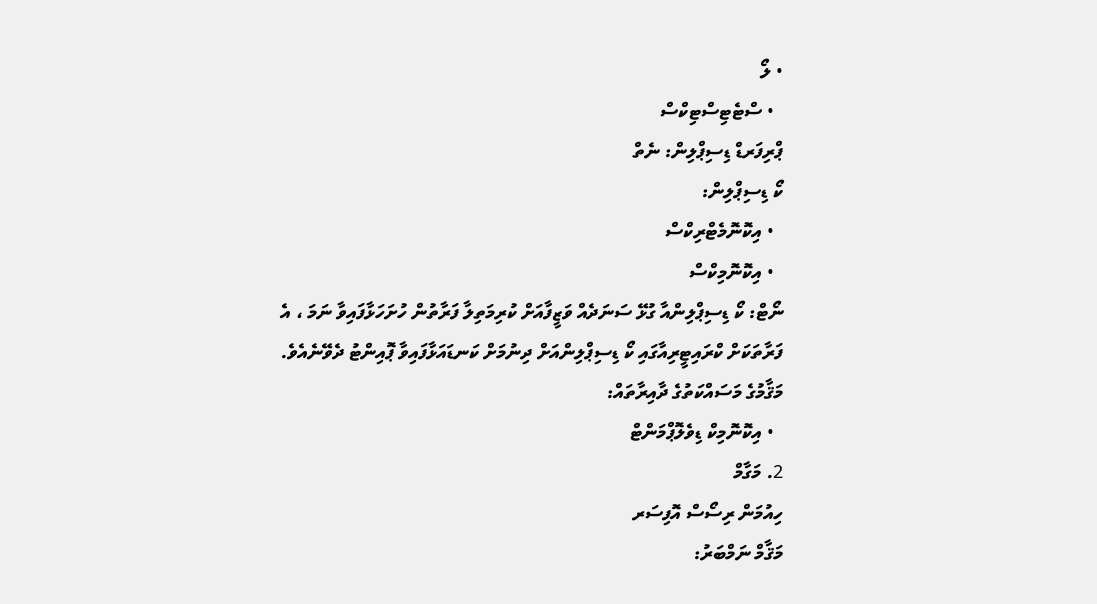• ލޯ
  • ސްޓެޓިސްޓިކްސް
ޕްރިފަރޑް ޑިސިޕްލިން: ނެތް
ކޯ ޑިސިޕްލިން:
  • އިކޮނޮމެޓްރިކްސް
  • އިކޮނޮމިކްސް
ނޯޓް: ކޯ ޑިސިޕްލިންއާ ގުޅޭ ސަނަދެއް ވަޒީފާއަށް ކުރިމަތިލާ ފަރާތުން ހުށަހަޅާފައިވާ ނަމަ ، އެ ފަރާތަކަށް ކްރައިޓީރިއާގައި ކޯ ޑިސިޕްލިންއަށް ދިނުމަށް ކަނޑައަޅާފައިވާ ޕޮއިންޓު ދެވޭނެއެވެ.
މަޤާމުގެ މަސައްކަތުގެ ދާއިރާތައް:
  • އިކޮނޮމިކް ޑިވެލޮޕްމަންޓް
2. މަގާމް
ހިއުމަން ރިސޯސް އޮފިސަރ
މަޤާމް ނަމްބަރު: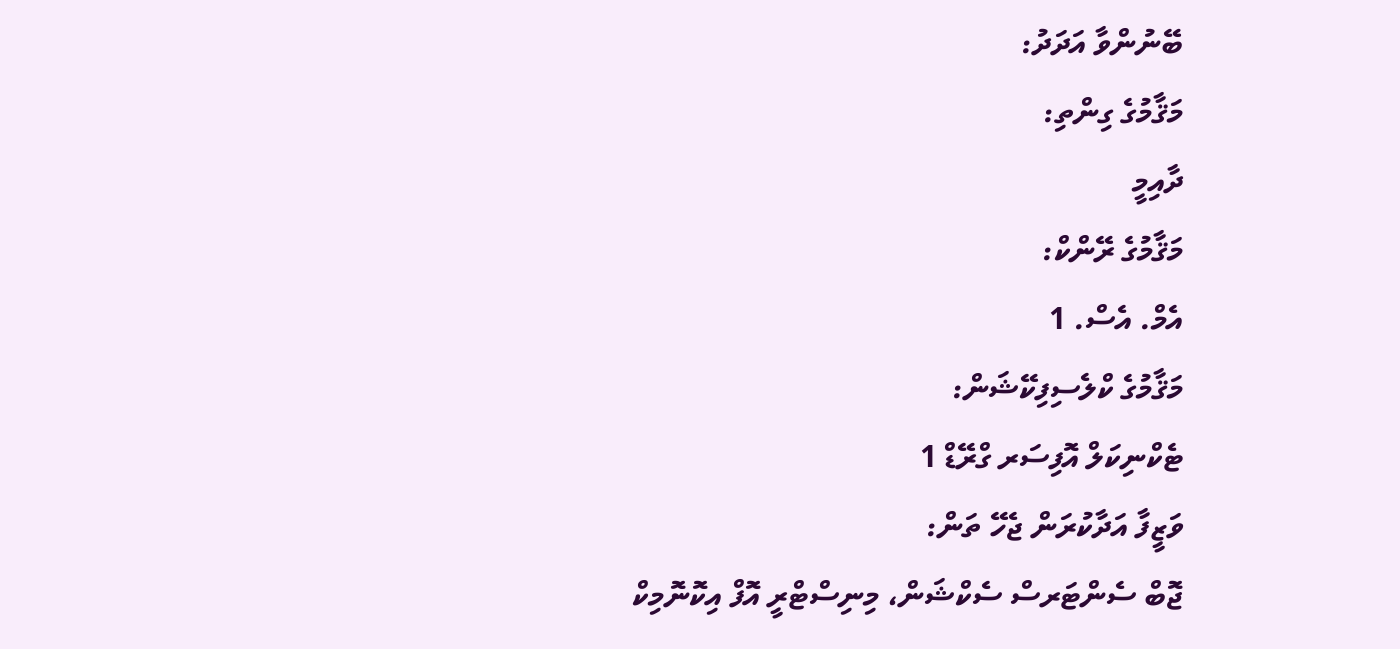ބޭނުންވާ އަދަދު:
މަޤާމުގެ ގިންތި:
ދާއިމީ
މަޤާމުގެ ރޭންކް:
އެމް. އެސް. 1
މަޤާމުގެ ކްލެސިފިކޭޝަން:
ޓެކްނިކަލް އޮފިސަރ ގްރޭޑް 1
ވަޒީފާ އަދާކުރަން ޖެހޭ ތަން:
ޖޮބް ސެންޓަރސް ސެކްޝަން، މިނިސްޓްރީ އޮފް އިކޮނޮމިކް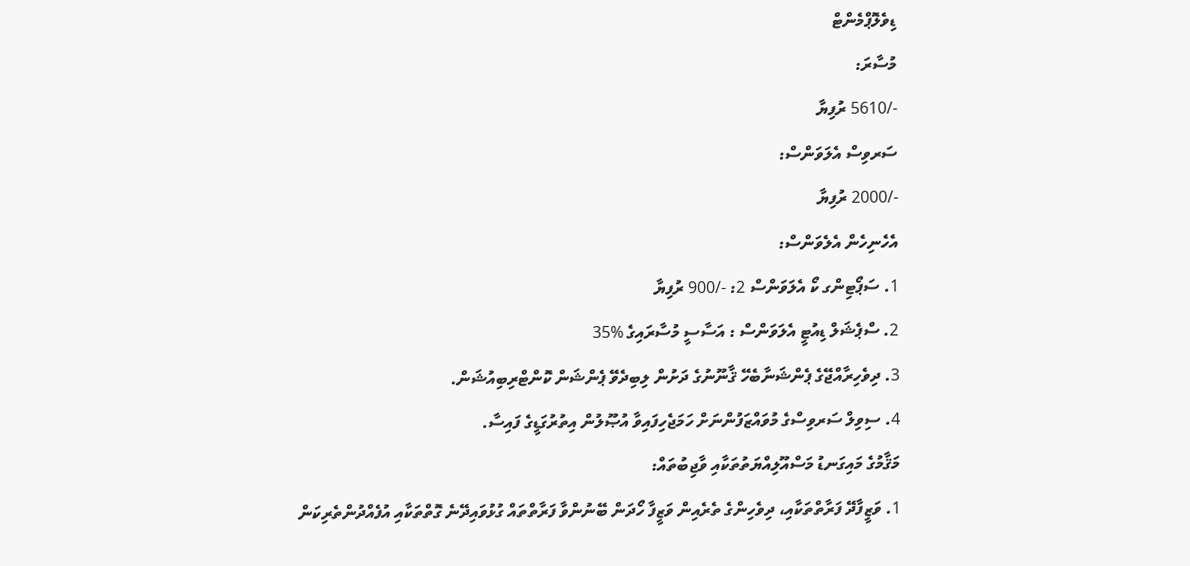ޑިވެލޮޕްމެންޓް
މުސާރަ:
-/5610 ރުފިޔާ
ސަރވިސް އެލަވަންސް:
-/2000 ރުފިޔާ
އެހެނިހެން އެލެވަންސް:
1. ސަޕޯޓިންގ ކޯ އެލަވަންސް 2: -/900 ރުފިޔާ
2. ސްޕެޝަލް ޑިއުޓީ އެލަވަންސް : އަސާސީ މުސާރައިގެ %35
3. ދިވެހިރާއްޖޭގެ ޕެންޝަނާބެހޭ ޤާނޫނުގެ ދަށުން ލިބިދެވޭ ޕެންޝަން ކޮންޓްރިބިއުޝަން.
4. ސިވިލް ސަރވިސްގެ މުވައްޒަފުންނަށް ހަމަޖެހިފައިވާ އުޞޫލުން އިތުރުގަޑީގެ ފައިސާ.
މަޤާމުގެ މައިގަނޑު މަސްއޫލިއްޔަތުތަކާއި ވާޖިބުތައް:
1. ވަޒީފާދޭ ފަރާތްތަކާއި، ދިވެހިންގެ ތެރެއިން ވަޒީފާ ހޯދަން ބޭނުންވާ ފަރާތްތައް ގުޅުވައިދޭނެ ގޮތްތަކާއި އުފެއްދުންތެރިކަން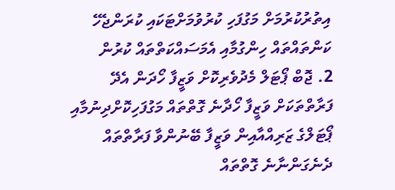އިތުރުކުރުމަށް މަގުފަހި ކުރުވުމަށްޓަކައި ކުރަންޖެހޭ ކަންތައްތައް ހިންގުމާއި އެމަސައްކަތްތައް ކުރުން
2. ޖޮބް ޕޯޓަލް މެދުވެރިކޮށް ވަޒީފާ ހޯދަން އެދޭ ފަރާތްތަކަށް ވަޒީފާ ހޯދާނެ ގޮތްތައް މަގުފަހިކޮށްދިނުމާއި ޕޯޓަލްގެ ޒަރިއްއާއިން ވަޒީފާ ބޭނުންވާ ފަރާތްތައް ދެނެގަންނާނެ ގޮތްތައް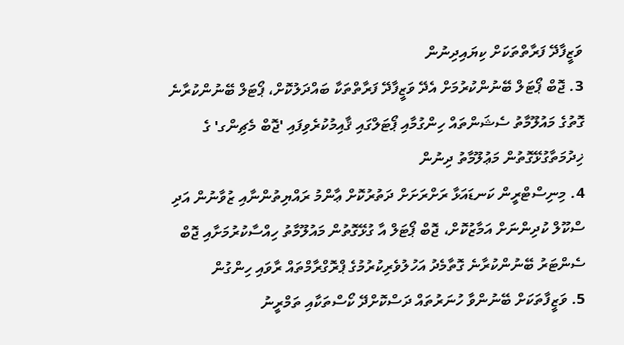ވަޒީފާދޭ ފަރާތްތަކަށް ކިޔައިދިނުން
3. ޖޮބް ޕޯޓަލް ބޭނުންކުރުމަށް އެދޭ ވަޒީފާދޭ ފަރާތްތަކާ ބައްދަލުކޮށް، ޕޯޓަލް ބޭނުންކުރާނެ ގޮތުގެ މައުލޫމާތު ސެޝަންތައް ހިންގުމާއި ޕޯޓަލްގައި ޤާއިމުކުރެވިފައި 'ޖޮބް މެޗިންގ' ގެ ޚިދުމަތާގުޅޭގޮތުން މަޢުލޫމާތު ދިނުން
4. މިނިސްޓްރީން ކަނޑައަޅާ ރަށްރަށަށް ދަތުރުކޮށް ޢާންމު ރައްޔިތުންނާއި ޒުވާނުން އަދި ސްކޫލް ކުދިންނަށް އަމާޒުކޮށް، ޖޮބް ޕޯޓަލް އާ ގުޅޭގޮތުން މައުލޫމާތު ހިއްސާކުރުމަށާއި ޖޮބް ސެންޓަރު ބޭނުންކުރާނެ ގޮތާމެދު އަހުލުވެރިކުރުމުގެ ޕްރޮގްރާމްތައް ރާވައި ހިންގުން
5. ވަޒީފާތަކަށް ބޭނުންވާ ހުނަރުތައް ދަސްކޮށްދޭ ކޯސްތަކާއި ތަމްރީނު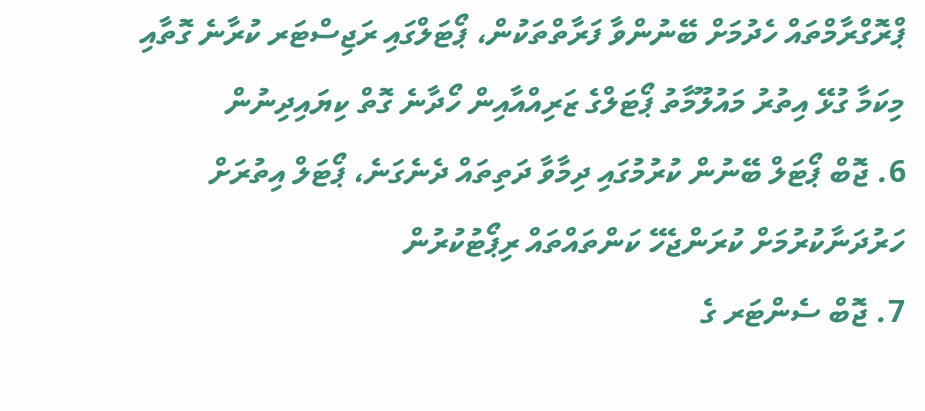ޕްރޮގްރާމްތައް ހެދުމަށް ބޭނުންވާ ފަރާތްތަކުން، ޕޯޓަލްގައި ރަޖިސްޓަރ ކުރާނެ ގޮތާއި މިކަމާ ގުޅޭ އިތުރު މައުލޫމާތު ޕޯޓަލްގެ ޒަރިއްއާއިން ހޯދާނެ ގޮތް ކިޔައިދިނުން
6. ޖޮބް ޕޯޓަލް ބޭނުން ކުރުމުގައި ދިމާވާ ދަތިތައް ދެނެގަނެ، ޕޯޓަލް އިތުރަށް ހަރުދަނާކުރުމަށް ކުރަންޖެހޭ ކަންތައްތައް ރިޕޯޓުކުރުން
7. ޖޮބް ސެންޓަރ ގެ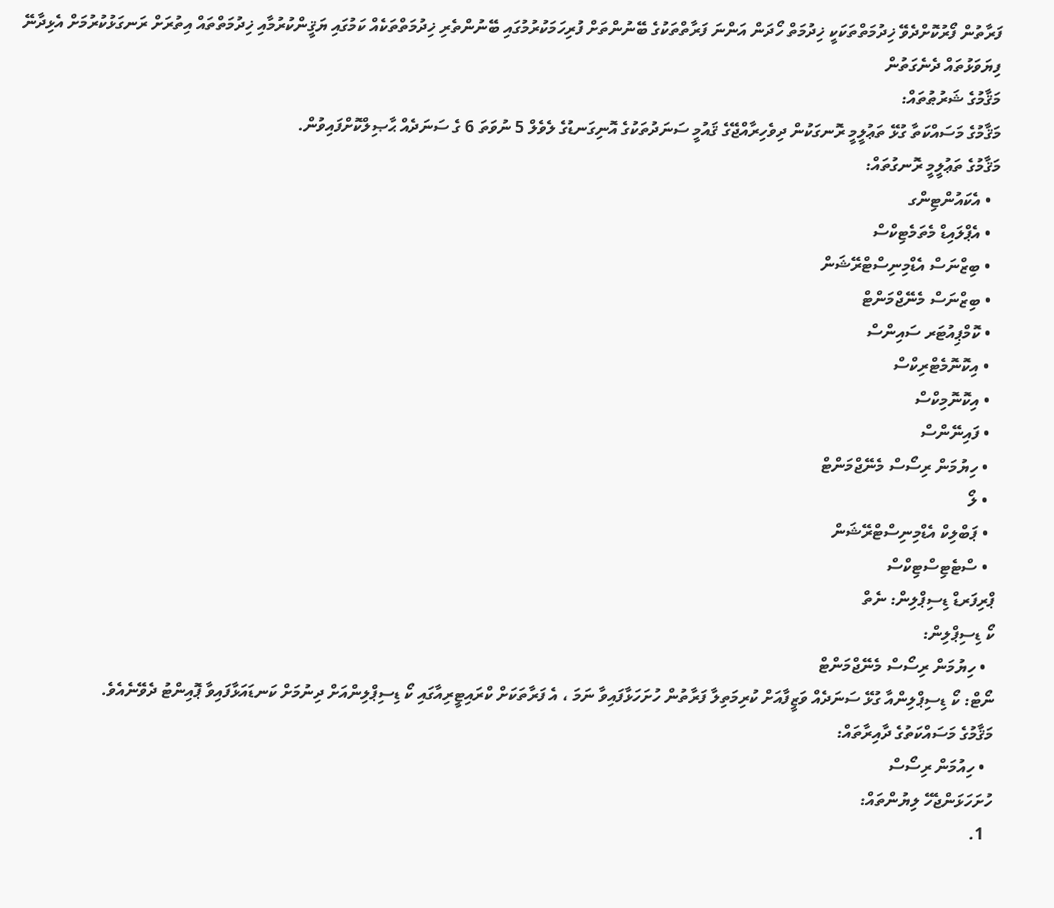ފަރާތުން ފޯރުކޮށްދެވޭ ޚިދުމަތްތަކަކީ ޚިދުމަތް ހޯދަން އަންނަ ފަރާތްތަކުގެ ބޭނުންތަށް ފުރިހަމަކުރުމުގައި ބޭނުންތެރި ޚިދުމަތްތަކެއް ކަމުގައި ޔަޤީންކުރުމާއި ޚިދުމަތްތައް އިތުރަށް ރަނގަޅުކުރުމަށް އެޅިދާނޭ ފިޔަވަޅުތައް ދެނެގަތުން
މަޤާމުގެ ޝަރުޠުތައް:
މަޤާމުގެ މަސައްކަތާ ގުޅޭ ތަޢުލީމީ ރޮނގަކުން ދިވެހިރާއްޖޭގެ ޤައުމީ ސަނަދުތަކުގެ އޮނިގަނޑުގެ ލެވެލް 5 ނުވަތަ 6 ގެ ސަނަދެއް ޙާޞިލްކޮށްފައިވުން.
މަޤާމުގެ ތަޢުލީމީ ރޮނގުތައް:
  • އެކައުންޓިންގ
  • އެޕްލައިޑް މެތަމެޓިކްސް
  • ބިޒްނަސް އެޑްމިނިސްޓްރޭޝަން
  • ބިޒްނަސް މެނޭޖްމަންޓް
  • ކޮމްޕިއުޓަރ ސައިންސް
  • އިކޮނޮމެޓްރިކްސް
  • އިކޮނޮމިކްސް
  • ފައިނޭންސް
  • ހިޔުމަން ރިސޯސް މެނޭޖްމަންޓް
  • ލޯ
  • ޕަބްލިކް އެޑްމިނިސްޓްރޭޝަން
  • ސްޓެޓިސްޓިކްސް
ޕްރިފަރޑް ޑިސިޕްލިން: ނެތް
ކޯ ޑިސިޕްލިން:
  • ހިޔުމަން ރިސޯސް މެނޭޖްމަންޓް
ނޯޓް: ކޯ ޑިސިޕްލިންއާ ގުޅޭ ސަނަދެއް ވަޒީފާއަށް ކުރިމަތިލާ ފަރާތުން ހުށަހަޅާފައިވާ ނަމަ ، އެ ފަރާތަކަށް ކްރައިޓީރިއާގައި ކޯ ޑިސިޕްލިންއަށް ދިނުމަށް ކަނޑައަޅާފައިވާ ޕޮއިންޓު ދެވޭނެއެވެ.
މަޤާމުގެ މަސައްކަތުގެ ދާއިރާތައް:
  • ހިއުމަން ރިސޯސް
ހުށަހަޅަންޖެހޭ ލިޔުންތައް:
  1.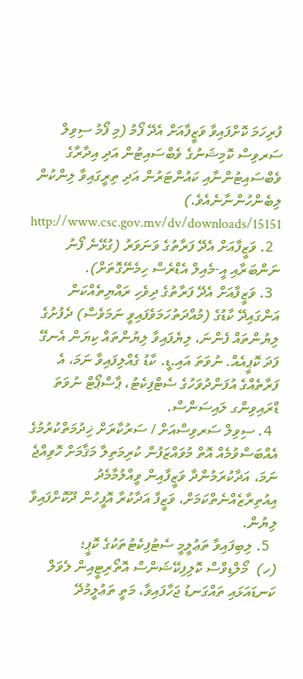ފުރިހަމަ ކޮށްފައިވާ ވަޒީފާއަށް އެދޭ ފޯމު (މި ފޯމު ސިވިލް ސަރވިސް ކޮމިޝަނުގެ ވެބްސައިޓުން އަދި އިދާރާގެ ވެބްސައިޓުންނާއި ކައުންޓަރުން އަދި ތިރީގައިވާ ލިންކުން ލިބެންހުންނާނެއެވެ.) http://www.csc.gov.mv/dv/downloads/15151
  2. ވަޒީފާއަށް އެދޭ ފަރާތުގެ ވަނަވަރު (ގުޅޭނެ ފޯނު ނަންބަރާއި އީ-މެއިލް އެޑްރެސް ހިމެނޭގޮތަށް).
  3. ވަޒީފާއަށް އެދޭ ފަރާތުގެ ދިވެހި ރައްޔިތެއްކަން އަންގައިދޭ ކާޑުގެ (މުއްދަތުހަމަވެފައިވީ ނަމަވެސް) ދެފުށުގެ ލިޔުންތައް ފެންނަ، ލިޔެފައިވާ ލިޔުންތައް ކިޔަން އެނގޭ ފަދަ ކޮޕީއެއް. ނުވަތަ އައި.ޑީ. ކާޑު ގެއްލިފައިވާ ނަމަ، އެ ފަރާތެއްގެ އުފަންދުވަހުގެ ސެޓްފިކެޓު، ޕާސްޕޯޓް ނުވަތަ ޑްރައިވިންގ ލައިސަންސް.
  4. ސިވިލް ސަރވިސްއަށް / ސަރުކާރަށް ޚިދުމަތްކުރުމުގެ އެއްބަސްވުމެއް އޮތް މުވައްޒަފުން ކުރިމަތިލާ މަޤާމަށް ހޮވިއްޖެ ނަމަ، އަދާކުރަމުންދާ ވަޒީފާއިން ވީއްލުމާމެދު އިއުތިރާޒެއްނެތްކަމަށް، ވަޒީފާ އަދާކުރާ އޮފީހުން ދޫކޮށްފައިވާ ލިޔުން.
  5. ލިބިފައިވާ ތަޢުލީމީ ސެޓުފިކެޓުތަކުގެ ކޮޕީ؛
(ހ)  މޯލްޑިވްސް ކޮލިފިކޭޝަންސް އޮތޯރިޓީއިން ލެވަލް ކަނޑައަޅައި ތައްގަނޑު ޖަހާފައިވާ، މަތީ ތަޢުލީމުދޭ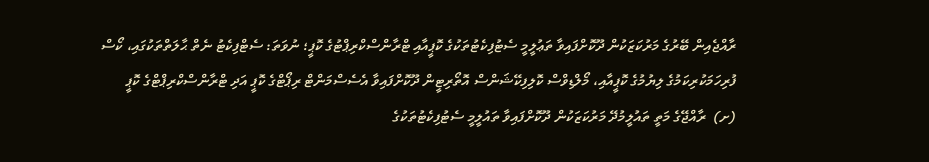ރާއްޖެއިން ބޭރުގެ މަރުކަޒަކުން ދޫކޮށްފައިވާ ތަޢުލީމީ ސެޓުފިކެޓުތަކުގެ ކޮޕީއާއި ޓްރާންސްކްރިޕްޓުގެ ކޮޕީ؛ ނުވަތަ: ސެޓްފިކެޓު ނެތް ޙާލަތްތަކުގައި، ކޯސް ފުރިހަމަކުރިކަމުގެ ލިޔުމުގެ ކޮޕީއާއި، މޯލްޑިވްސް ކޮލިފިކޭޝަންސް އޮތޯރިޓީން ދޫކޮށްފައިވާ އެސެސްމަންޓް ރިޕޯޓްގެ ކޮޕީ އަދި ޓްރާންސްކްރިޕްޓްގެ ކޮޕީ
(ށ)  ރާއްޖޭގެ މަތީ ތައުލީމުދޭ މަރުކަޒަކުން ދޫކޮށްފައިވާ ތައުލީމީ ސެޓުފިކެޓުތަކުގެ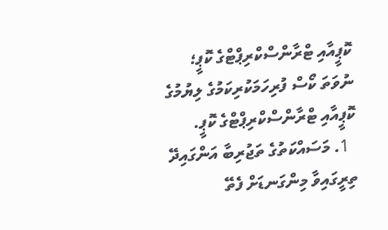ކޮޕީއާއި ޓްރާންސްކްރިޕްޓްގެ ކޮޕީ؛ ނުވަތަ ކޯސް ފުރިހަމަކުރިކަމުގެ ލިޔުމުގެ ކޮޕީއާއި ޓްރާންސްކްރިޕްޓްގެ ކޮޕީ.
  1. މަސައްކަތުގެ ތަޖުރިބާ އަންގައިދޭ ތިރީގައިވާ މިންގަނޑަށް ފެތޭ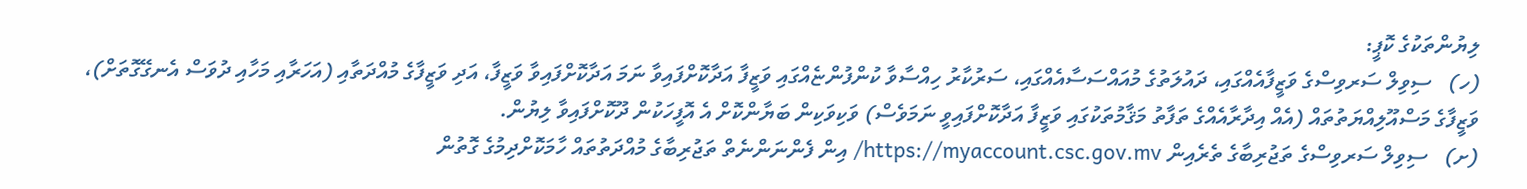ލިޔުންތަކުގެ ކޮޕީ:
(ހ)   ސިވިލް ސަރވިސްގެ ވަޒީފާއެއްގައި، ދައުލަތުގެ މުއައްސަސާއެއްގައި، ސަރުކާރު ހިއްސާވާ ކުންފުންޏެއްގައި ވަޒީފާ އަދާކޮށްފައިވާ ނަމަ އަދާކޮށްފައިވާ ވަޒީފާ، އަދި ވަޒީފާގެ މުއްދަތާއި (އަހަރާއި މަހާއި ދުވަސް އެނގޭގޮތަށް)، ވަޒީފާގެ މަސްއޫލިއްޔަތުތައް (އެއް އިދާރާއެއްގެ ތަފާތު މަޤާމުތަކުގައި ވަޒީފާ އަދާކޮށްފައިވީ ނަމަވެސް) ވަކިވަކިން ބަޔާންކޮށް އެ އޮފީހަކުން ދޫކޮށްފައިވާ ލިޔުން.
(ށ)   ސިވިލް ސަރވިސްގެ ތަޖުރިބާގެ ތެރެއިން https://myaccount.csc.gov.mv/ އިން ފެންނަންނެތް ތަޖުރިބާގެ މުއްދަތުތައް ހާމަކޮށްދިމުގެ ގޮތުން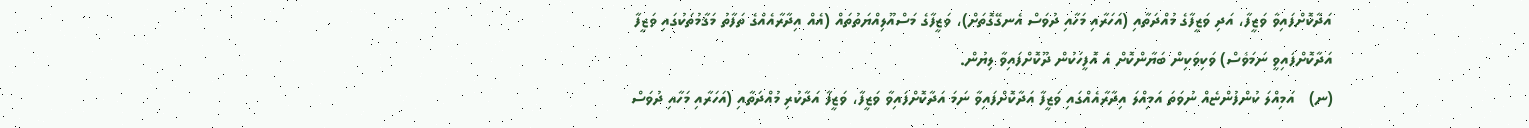އަދާކޮށްފައިވާ ވަޒީފާ، އަދި ވަޒީފާގެ މުއްދަތާއި (އަހަރާއި މަހާއި ދުވަސް އެނގޭގޮތަށް)، ވަޒީފާގެ މަސްއޫލިއްޔަތުތައް (އެއް އިދާރާއެއްގެ ތަފާތު މަޤާމުތަކުގައި ވަޒީފާ އަދާކޮށްފައިވީ ނަމަވެސް) ވަކިވަކިން ބަޔާންކޮށް އެ އޮފީހަކުން ދޫކޮށްފައިވާ ލިޔުން.
(ނ)   އަމިއްލަ ކުންފުންޏެއް ނުވަތަ އަމިއްލަ އިދާރާއެއްގައި ވަޒީފާ އަދާކޮށްފައިވާ ނަމަ އަދާކޮށްފައިވާ ވަޒީފާ، ވަޒީފާ އަދާކުރި މުއްދަތާއި (އަހަރާއި މަހާއި ދުވަސް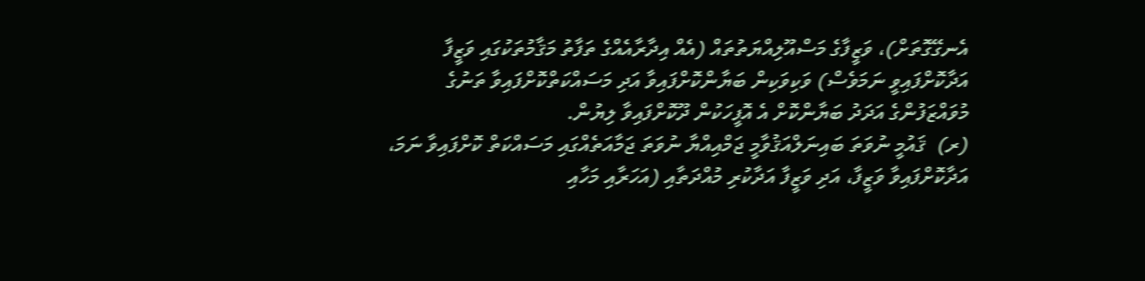އެނގޭގޮތަށް)، ވަޒީފާގެ މަސްއޫލިއްޔަތުތައް (އެއް އިދާރާއެއްގެ ތަފާތު މަޤާމުތަކުގައި ވަޒީފާ އަދާކޮށްފައިވީ ނަމަވެސް) ވަކިވަކިން ބަޔާންކޮށްފައިވާ އަދި މަސައްކަތްކޮށްފައިވާ ތަނުގެ މުވައްޒަފުންގެ އަދަދު ބަޔާންކޮށް އެ އޮފީހަކުން ދޫކޮށްފައިވާ ލިޔުން.
(ރ)  ޤައުމީ ނުވަތަ ބައިނަލްއަޤުވާމީ ޖަމްއިއްޔާ ނުވަތަ ޖަމާއަތެއްގައި މަސައްކަތް ކޮށްފައިވާ ނަމަ، އަދާކޮށްފައިވާ ވަޒީފާ، އަދި ވަޒީފާ އަދާކުރި މުއްދަތާއި (އަހަރާއި މަހާއި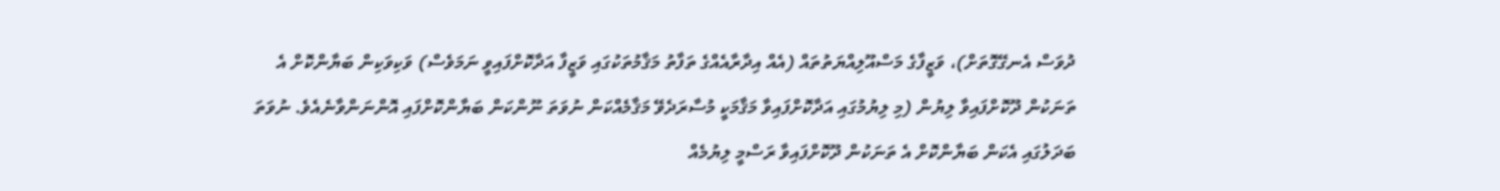ދުވަސް އެނގޭގޮތަށް)، ވަޒީފާގެ މަސްއޫލިއްޔަތުތައް (އެއް އިދާރާއެއްގެ ތަފާތު މަޤާމުތަކުގައި ވަޒީފާ އަދާކޮށްފައިވީ ނަމަވެސް) ވަކިވަކިން ބަޔާންކޮށް އެ ތަނަކުން ދޫކޮށްފައިވާ ލިޔުން (މި ލިޔުމުގައި އަދާކޮށްފައިވާ މަޤާމަކީ މުސާރަދެވޭ މަޤާމެއްކަން ނުވަތަ ނޫންކަން ބަޔާންކޮށްފައި އޮންނަންވާނެއެވެ. ނުވަތަ ބަދަލުގައި އެކަން ބަޔާންކޮށް އެ ތަނަކުން ދޫކޮށްފައިވާ ރަސްމީ ލިޔުމެއް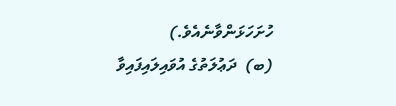ހުށަހަޅަންވާނެއެވެ.)
(ބ)  ދަޢުލަތުގެ އުވައިލައިފައިވާ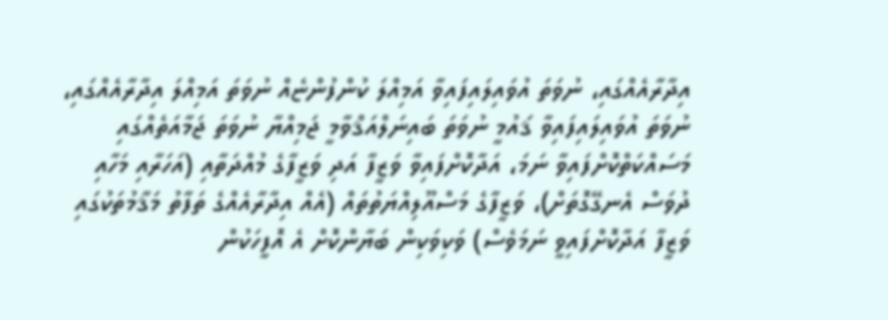އިދާރާއެއްގައި، ނުވަތަ އުވައިލައިފައިވާ އަމިއްލަ ކުންފުންޏެއް ނުވަތަ އަމިއްލަ އިދާރާއެއްގައި، ނުވަތަ އުވައިލައިފައިވާ ޤައުމީ ނުވަތަ ބައިނަލްއަޤްވާމީ ޖަމިއްޔާ ނުވަތަ ޖަމާއަތެއްގައި މަސައްކަތްކޮށްފައިވާ ނަމަ، އަދާކޮށްފައިވާ ވަޒީފާ އަދި ވަޒީފާގެ މުއްދަތާއި (އަހަރާއި މަހާއި ދުވަސް އެނގޭގޮތަށް)، ވަޒީފާގެ މަސްއޫލިއްޔަތުތައް (އެއް އިދާރާއެއްގެ ތަފާތު މަޤާމުތަކުގައި ވަޒީފާ އަދާކޮށްފައިވީ ނަމަވެސް) ވަކިވަކިން ބަޔާންކޮށް އެ އޮފީހަކުން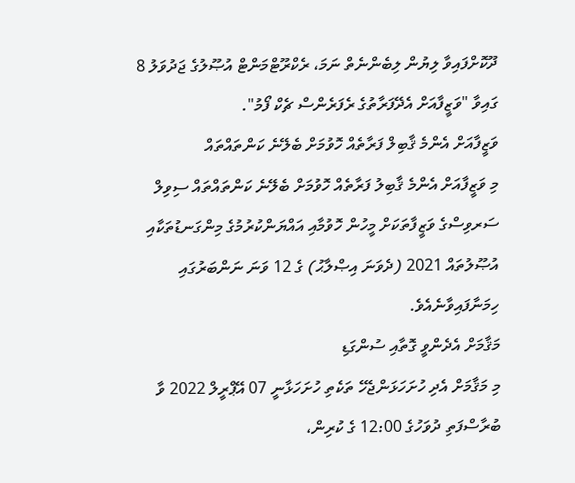ދޫކޮށްފައިވާ ލިޔުން ލިބެންނެތް ނަމަ، ރެކްރޫޓްމަންޓް އުޞޫލުގެ ޖަދުވަލު 8 ގައިވާ "ވަޒީފާއަށް އެދޭފަރާތުގެ ރެފަރެންސް ޗެކް ފޯމު".
ވަޒީފާއަށް އެންމެ ޤާބިލް ފަރާތެއް ހޮވުމަށް ބެލޭނެ ކަންތައްތައް
މި ވަޒީފާއަށް އެންމެ ޤާބިލު ފަރާތެއް ހޮވުމަށް ބެލޭނެ ކަންތައްތައް ސިވިލް ސަރވިސްގެ ވަޒީފާތަކަށް މީހުން ހޮވުމާއި އައްޔަންކުރުމުގެ މިންގަނޑުތަކާއި އުޞޫލުތައް 2021 (ދެވަނަ އިޞްލާޙު) ގެ 12 ވަނަ ނަންބަރުގައި ހިމަނާފައިވާނެއެވެ.
މަޤާމަށް އެދެންވީ ގޮތާއި ސުންގަޑި
މި މަޤާމަށް އެދި ހުށަހަޅަންޖެހޭ ތަކެތި ހުށަހަޅާނީ 07 އޭޕްރީލް 2022 ވާ ބުރާސްފަތި ދުވަހުގެ 12:00 ގެ ކުރިން،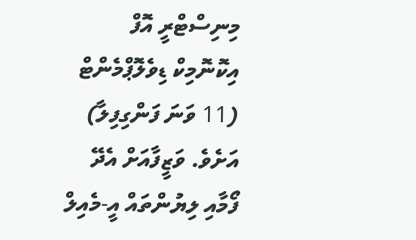މިނިސްޓްރީ އޮފް އިކޮނޮމިކް ޑިވެލޮޕްމެންޓް (11 ވަނަ ފަންގިފިލާ) އަށެވެ. ވަޒީފާއަށް އެދޭ ފޯމާއި ލިޔުންތައް އީ-މެއިލް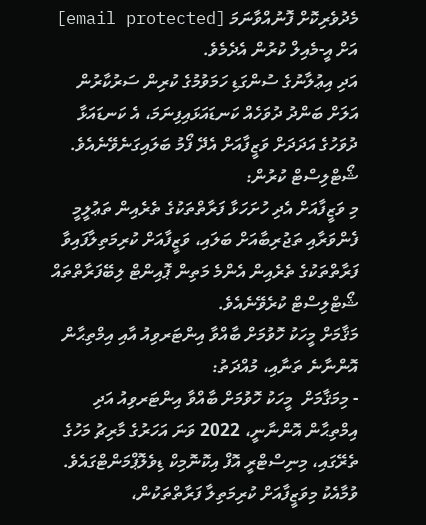މެދުވެރިކޮށް ފޮނުއްވާނަމަ [email protected] އަށް އީ-މެއިލް ކުރުން އެދެމެވެ.
އަދި އިޢުލާނުގެ ސުންގަޑި ހަމަވުމުގެ ކުރިން ސަރުކާރުން އަލަށް ބަންދު ދުވަހެއް ކަނޑައަޅައިފިނަމަ، އެ ކަނޑައަޅާ ދުވަހުގެ އަދަދަށް ވަޒީފާއަށް އެދޭ ފޯމު ބަލައިގަނެވޭނެއެވެ.
ޝޯޓްލިސްޓް ކުރުން:
މި ވަޒީފާއަށް އެދި ހުށަހަޅާ ފަރާތްތަކުގެ ތެރެއިން ތަޢުލީމީ ފެންވަރާއި ތަޖުރިބާއަށް ބަލައި، ވަޒީފާއަށް ކުރިމަތިލާފައިވާ ފަރާތްތަކުގެ ތެރެއިން އެންމެ މަތިން ޕޮއިންޓް ލިބޭފަރާތްތައް ޝޯޓްލިސްޓް ކުރެވޭނެއެވެ.
މަޤާމަށް މީހަކު ހޮވުމަށް ބާއްވާ އިންޓަރވިއު އާއި އިމްތިޙާން އޮންނާނެ ތަނާއި، މުއްދަތު:
- މިމަޤާމަށް  މީހަކު ހޮވުމަށް ބާއްވާ އިންޓަރވިއު އަދި އިމްތިޙާން އޮންނާނީ، 2022 ވަނަ އަހަރުގެ މާރިޗު މަހުގެ ތެރޭގައި، މިނިސްޓްރީ އޮފް އިކޮނޮމިކް ޑިވެލޮޕްމަންޓްގައެވެ. ވުމާއެކު މިވަޒީފާއަށް ކުރިމަތިލާ ފަރާތްތަކުން،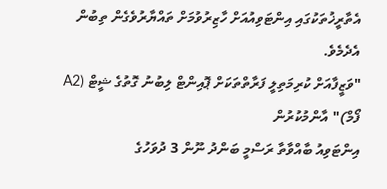އެތާރީޚުތަކުގައި އިންޓަވިއުއަށް ހާޒިރުވުމަށް ތައްޔާރުވެގެން ތިބުން އެދެމެވެ.
"ވަޒީފާއަށް ކުރިމަތިލީ ފަރާތްތަކަށް ޕޮއިންޓް ލިބުނު ގޮތުގެ ޝީޓް (A2 ފޯމް)" އާންމުކުރުން
އިންޓަވިއު ބާއްވާތާ ރަސްމީ ބަންދު ނޫން 3 ދުވަހުގެ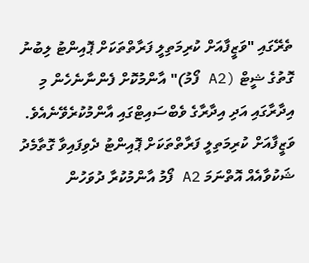ތެރޭގައި "ވަޒީފާއަށް ކުރިމަތިލީ ފަރާތްތަކަށް ޕޮއިންޓު ލިބުނު ގޮތުގެ ޝީޓް (A2 ފޯމު)" އާންމުކޮށް ފެންނާނެހެން މި އިދާރާގައި އަދި އިދާރާގެ ވެބްސައިޓްގައި އާންމުކުރެވޭނެއެވެ. ވަޒީފާއަށް ކުރިމަތިލީ ފަރާތްތަކަށް ޕޮއިންޓު ދެވިފައިވާ ގޮތާމެދު ޝަކުވާއެއް އޮތްނަމަ A2 ފޯމު އާންމުކުރާ ދުވަހުން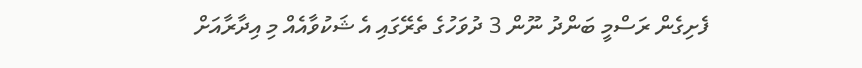ފެށިގެން ރަސްމީ ބަންދު ނޫން 3 ދުވަހުގެ ތެރޭގައި އެ ޝަކުވާއެއް މި އިދާރާއަށް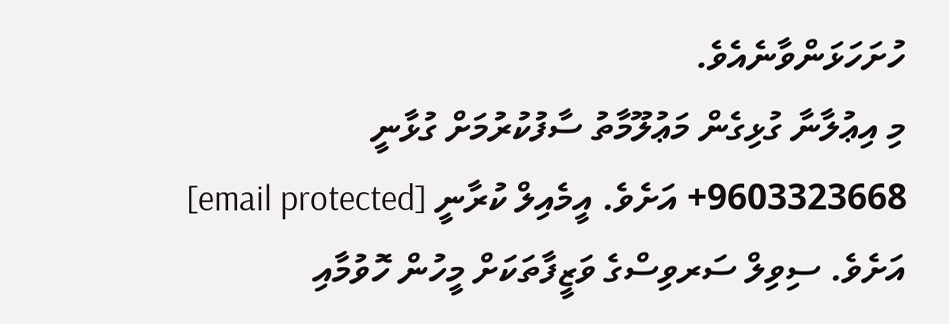ހުށަހަޅަންވާނެއެވެ.
މި އިޢުލާނާ ގުޅިގެން މަޢުލޫމާތު ސާފުކުރުމަށް ގުޅާނީ  9603323668+ އަށެވެ. އީމެއިލް ކުރާނީ [email protected] އަށެވެ. ސިވިލް ސަރވިސްގެ ވަޒީފާތަކަށް މީހުން ހޮވުމާއި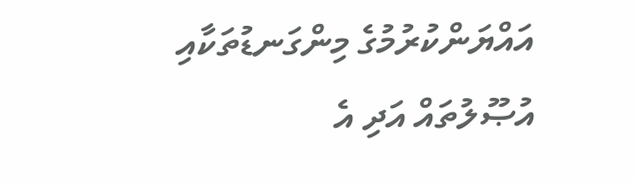އައްޔަންކުރުމުގެ މިންގަނޑުތަކާއި އުޞޫލުތައް އަދި އެ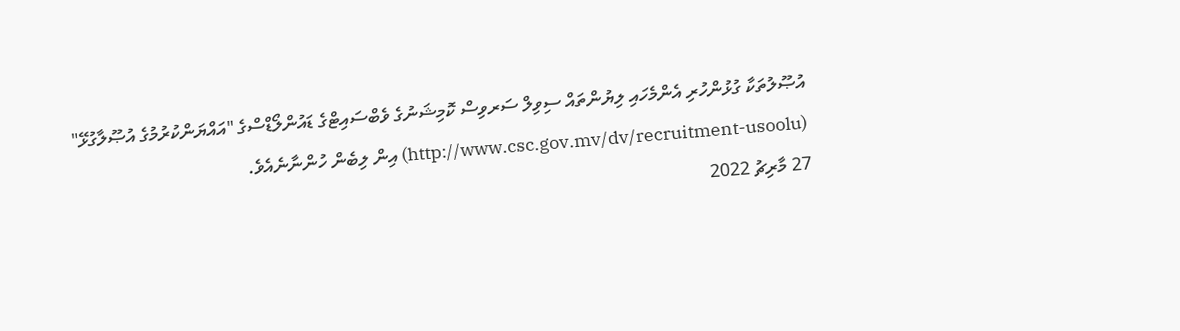އުޞޫލުތަކާ ގުޅުންހުރި އެންމެހައި ލިޔުންތައް ސިވިލް ސަރވިސް ކޮމިޝަނުގެ ވެބްސައިޓްގެ ޑައުންލޯޑްސްގެ "އައްޔަންކުރުމުގެ އުޞޫލާގުޅޭ" (http://www.csc.gov.mv/dv/recruitment-usoolu) އިން ލިބެން ހުންނާނެއެވެ.
27 މާރިޗު 2022